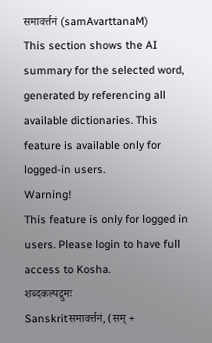समावर्त्तनं (samAvarttanaM)
This section shows the AI summary for the selected word, generated by referencing all available dictionaries. This feature is available only for logged-in users.
Warning!
This feature is only for logged in users. Please login to have full access to Kosha.
शब्दकल्पद्रुमः
Sanskritसमावर्त्तनं, (सम् +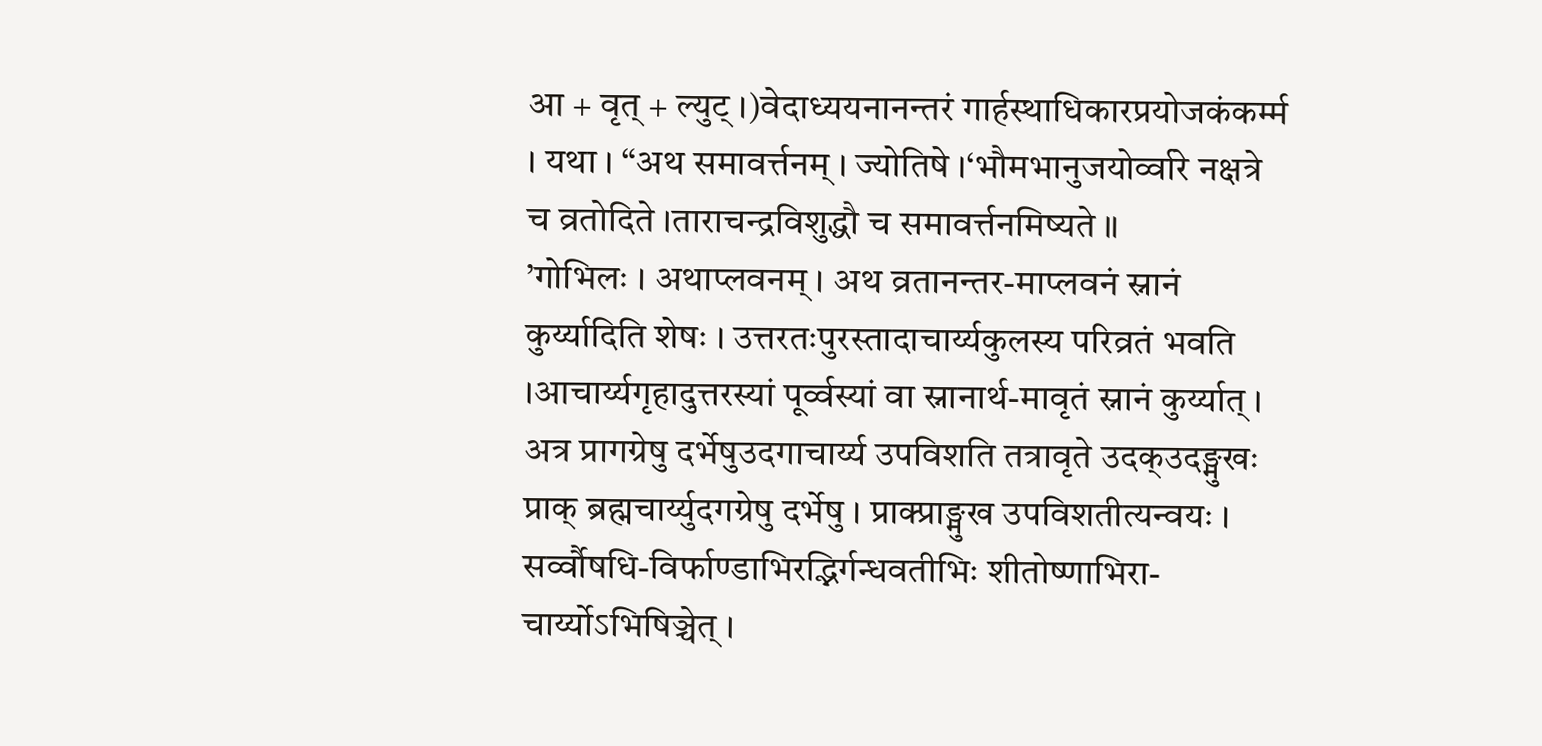आ + वृत् + ल्युट् ।)वेदाध्ययनानन्तरं गार्हस्थाधिकारप्रयोजकंकर्म्म । यथा । “अथ समावर्त्तनम् । ज्योतिषे ।‘भौमभानुजयोर्व्वारे नक्षत्रे च व्रतोदिते ।ताराचन्द्रविशुद्धौ च समावर्त्तनमिष्यते ॥
’गोभिलः । अथाप्लवनम् । अथ व्रतानन्तर-माप्लवनं स्नानं कुर्य्यादिति शेषः । उत्तरतःपुरस्तादाचार्य्यकुलस्य परिव्रतं भवति ।आचार्य्यगृहादुत्तरस्यां पूर्व्वस्यां वा स्नानार्थ-मावृतं स्नानं कुर्य्यात् । अत्र प्रागग्रेषु दर्भेषुउदगाचार्य्य उपविशति तत्रावृते उदक्उदङ्मुखः प्राक् ब्रह्मचार्य्युदगग्रेषु दर्भेषु । प्राक्प्राङ्मुख उपविशतीत्यन्वयः । सर्व्वौषधि-विर्फाण्डाभिरद्भिर्गन्धवतीभिः शीतोष्णाभिरा-चार्य्योऽभिषिञ्चेत् ।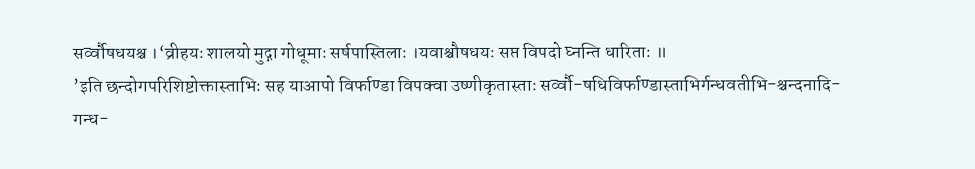सर्व्वौषधयश्च ।‘व्रीहयः शालयो मुद्गा गोधूमाः सर्षपास्तिलाः ।यवाश्चौषधयः सप्त विपदो घ्नन्ति धारिताः ॥
’इति छन्दोगपरिशिष्टोक्तास्ताभिः सह याआपो विर्फाण्डा विपक्वा उष्णीकृतास्ताः सर्व्वौ-षधिविर्फाण्डास्ताभिर्गन्धवतीभि-श्चन्दनादि-गन्ध-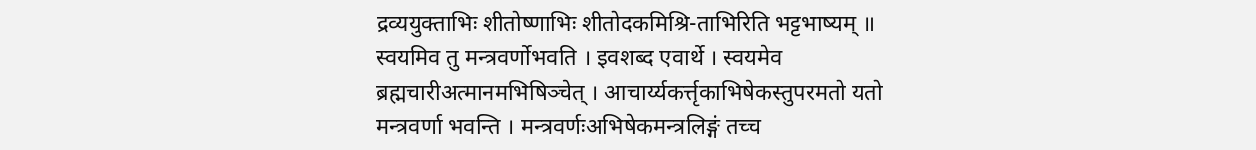द्रव्ययुक्ताभिः शीतोष्णाभिः शीतोदकमिश्रि-ताभिरिति भट्टभाष्यम् ॥
स्वयमिव तु मन्त्रवर्णोभवति । इवशब्द एवार्थे । स्वयमेव ब्रह्मचारीअत्मानमभिषिञ्चेत् । आचार्य्यकर्त्तृकाभिषेकस्तुपरमतो यतो मन्त्रवर्णा भवन्ति । मन्त्रवर्णःअभिषेकमन्त्रलिङ्गं तच्च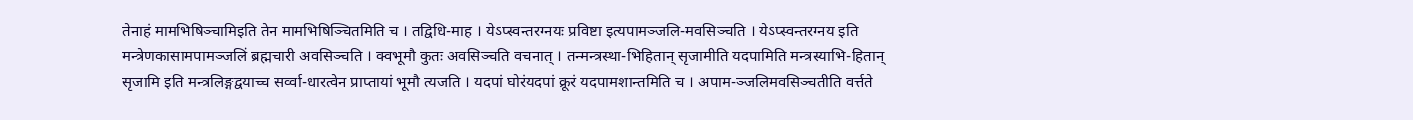तेनाहं मामभिषिञ्चामिइति तेन मामभिषिञ्चितमिति च । तद्विधि-माह । येऽप्स्वन्तरग्नयः प्रविष्टा इत्यपामञ्जलि-मवसिञ्चति । येऽप्स्वन्तरग्नय इति मन्त्रेणकासामपामञ्जलिं ब्रह्मचारी अवसिञ्चति । क्वभूमौ कुतः अवसिञ्चति वचनात् । तन्मन्त्रस्था-भिहितान् सृजामीति यदपामिति मन्त्रस्याभि-हितान् सृजामि इति मन्त्रलिङ्गद्वयाच्च सर्व्वा-धारत्वेन प्राप्तायां भूमौ त्यजति । यदपां घोरंयदपां क्रूरं यदपामशान्तमिति च । अपाम-ञ्जलिमवसिञ्चतीति वर्त्तते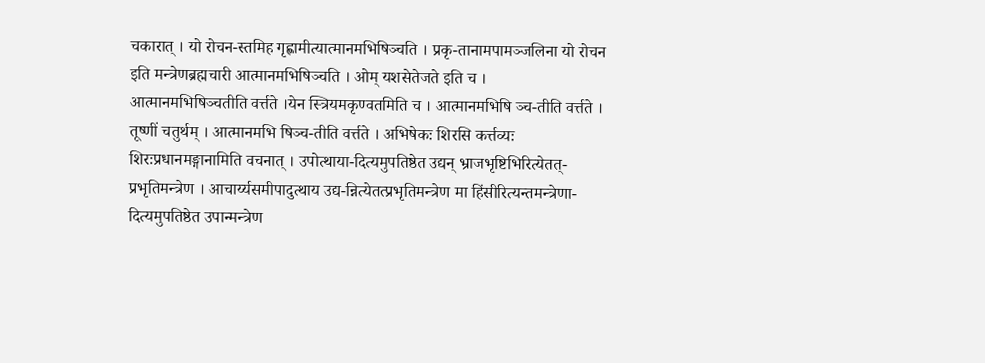चकारात् । यो रोचन-स्तमिह गृह्णामीत्यात्मानमभिषिञ्चति । प्रकृ-तानामपामञ्जलिना यो रोचन इति मन्त्रेणब्रह्मचारी आत्मानमभिषिञ्चति । ओम् यशसेतेजते इति च । आत्मानमभिषिञ्चतीति वर्त्तते ।येन स्त्रियमकृण्वतमिति च । आत्मानमभिषि ञ्च-तीति वर्त्तते । तूष्णीं चतुर्थम् । आत्मानमभि षिञ्च-तीति वर्त्तते । अभिषेकः शिरसि कर्त्तव्यः शिरःप्रधानमङ्गानामिति वचनात् । उपोत्थाया-दित्यमुपतिष्ठेत उद्यन् भ्राजभृष्टिभिरित्येतत्-प्रभृतिमन्त्रेण । आचार्य्यसमीपादुत्थाय उद्य-न्नित्येतत्प्रभृतिमन्त्रेण मा हिंसीरित्यन्तमन्त्रेणा-दित्यमुपतिष्ठेत उपान्मन्त्रेण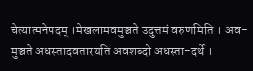चेत्यात्मनेपदम् ।मेखलामवमुञ्चते उदुत्तमं वरुणमिति । अव-मुञ्चते अधस्तादवतारयति अवशब्दो अधस्ता-दर्थे ।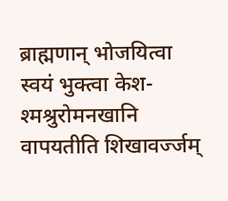ब्राह्मणान् भोजयित्वा स्वयं भुक्त्वा केश-श्मश्रुरोमनखानि वापयतीति शिखावर्ज्जम्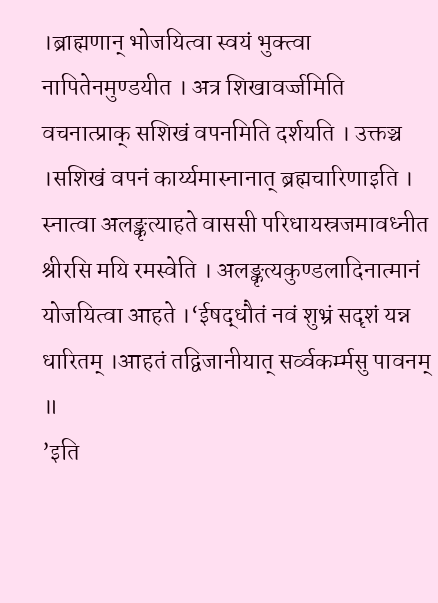।ब्राह्मणान् भोजयित्वा स्वयं भुक्त्वा नापितेनमुण्डयीत । अत्र शिखावर्ज्जमिति वचनात्प्राक् सशिखं वपनमिति दर्शयति । उक्तञ्च ।सशिखं वपनं कार्य्यमास्नानात् ब्रह्मचारिणाइति । स्नात्वा अलङ्कृत्याहते वाससी परिधायस्रजमावध्नीत श्रीरसि मयि रमस्वेति । अलङ्कृत्यकुण्डलादिनात्मानं योजयित्वा आहते ।‘ईषद्धौतं नवं शुभ्रं सदृशं यन्न धारितम् ।आहतं तद्विजानीयात् सर्व्वकर्म्मसु पावनम् ॥
’इति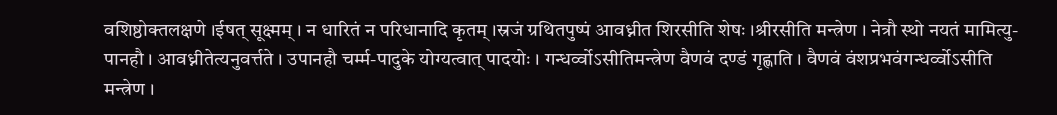वशिष्ठोक्तलक्षणे ।ईषत् सूक्ष्मम् । न धारितं न परिधानादि कृतम् ।स्रजं ग्रथितपुष्पं आवध्नीत शिरसीति शेषः ।श्रीरसीति मन्त्रेण । नेत्रौ स्थो नयतं मामित्यु-पानहौ । आवध्नीतेत्यनुवर्त्तते । उपानहौ चर्म्म-पादुके योग्यत्वात् पादयोः । गन्धर्व्वोऽसीतिमन्त्रेण वैणवं दण्डं गृह्णाति । वैणवं वंशप्रभवंगन्धर्व्वोऽसीति मन्त्रेण ।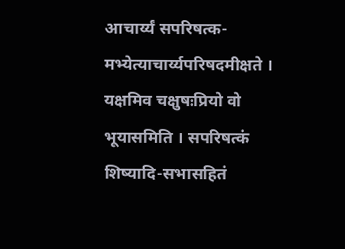आचार्य्यं सपरिषत्क-मभ्येत्याचार्य्यपरिषदमीक्षते । यक्षमिव चक्षुषःप्रियो वो भूयासमिति । सपरिषत्कं शिष्यादि-सभासहितं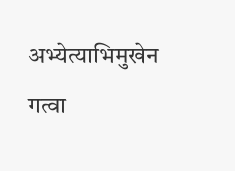अभ्येत्याभिमुखेन गत्वा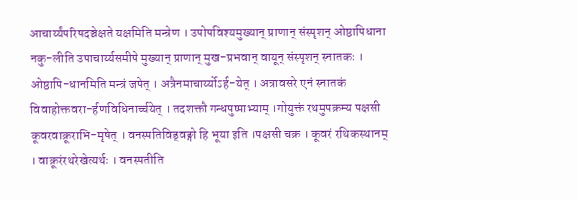आचार्य्यंपरिषदञ्चेक्षते यक्षमिति मन्त्रेण । उपोपविश्यमुख्यान् प्राणान् संस्पृशन् ओष्ठापिधाना नकु-लीति उपाचार्य्यसमीपे मुख्यान् प्राणान् मुख-प्रभवान् वायून् संस्पृशन् स्नातकः । ओष्ठापि-धानमिति मन्त्रं जपेत् । अत्रैनमाचार्य्योऽर्ह-येत् । अत्रावसरे एनं स्नातकं विवाहोक्तवरा-र्हणविधिनार्च्चयेत् । तदशक्तौ गन्धपुष्पाभ्याम् ।गोयुक्तं रथमुपक्रम्य पक्षसी कूवरवाक्रूराभि-मृषेत् । वनस्पतिविड्वङ्गो हि भूया इति ।पक्षसी चक्र । कूवरं रथिकस्थानम् । वाक्रूरंरथरेखेत्यर्थः । वनस्पतीति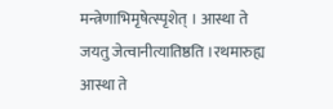मन्त्रेणाभिमृषेत्स्पृशेत् । आस्था ते जयतु जेत्वानीत्यातिष्ठति ।रथमारुह्य आस्था ते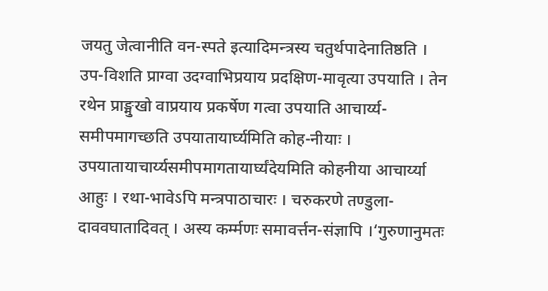जयतु जेत्वानीति वन-स्पते इत्यादिमन्त्रस्य चतुर्थपादेनातिष्ठति । उप-विशति प्राग्वा उदग्वाभिप्रयाय प्रदक्षिण-मावृत्या उपयाति । तेन रथेन प्राङ्मुखो वाप्रयाय प्रकर्षेण गत्वा उपयाति आचार्य्य-समीपमागच्छति उपयातायार्घ्यमिति कोह-नीयाः । उपयातायाचार्य्यसमीपमागतायार्घ्यंदेयमिति कोहनीया आचार्य्या आहुः । रथा-भावेऽपि मन्त्रपाठाचारः । चरुकरणे तण्डुला-दाववघातादिवत् । अस्य कर्म्मणः समावर्त्तन-संज्ञापि ।‘गुरुणानुमतः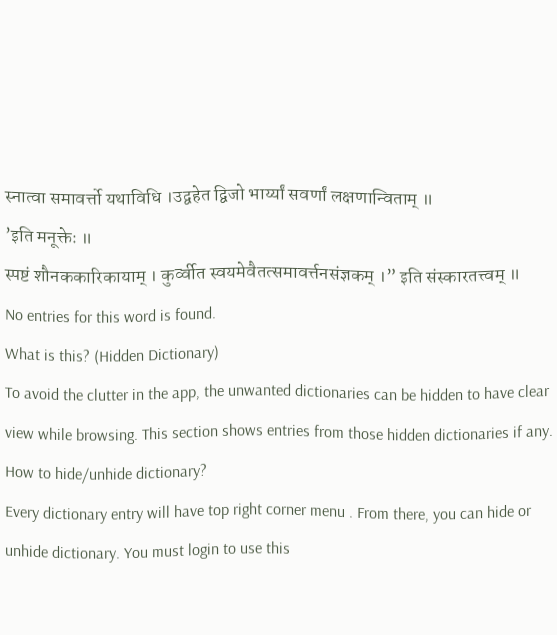स्नात्वा समावर्त्तो यथाविधि ।उद्वहेत द्विजो भार्य्यां सवर्णां लक्षणान्विताम् ॥
’इति मनूक्तेः ॥
स्पष्टं शौनककारिकायाम् । कुर्व्वीत स्वयमेवैतत्समावर्त्तनसंज्ञकम् ।” इति संस्कारतत्त्वम् ॥
No entries for this word is found.
What is this? (Hidden Dictionary)
To avoid the clutter in the app, the unwanted dictionaries can be hidden to have clear view while browsing. This section shows entries from those hidden dictionaries if any.
How to hide/unhide dictionary?
Every dictionary entry will have top right corner menu . From there, you can hide or unhide dictionary. You must login to use this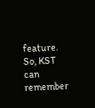feature. So, KST can remember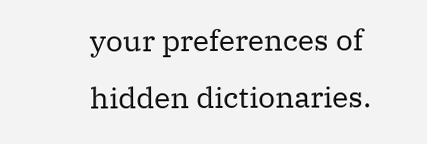your preferences of hidden dictionaries.